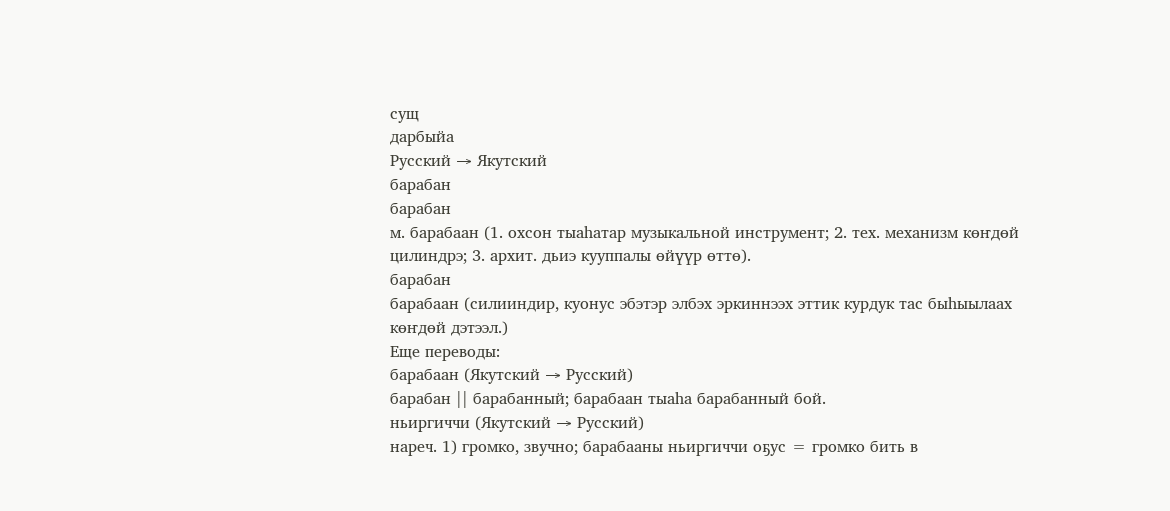сущ
дарбыйа
Русский → Якутский
барабан
барабан
м. барабаан (1. охсон тыаһатар музыкальной инструмент; 2. тех. механизм көҥдөй цилиндрэ; 3. архит. дьиэ кууппалы өйүүр өттө).
барабан
барабаан (силииндир, куонус эбэтэр элбэх эркиннээх эттик курдук тас быһыылаах көҥдөй дэтээл.)
Еще переводы:
барабаан (Якутский → Русский)
барабан || барабанный; барабаан тыаһа барабанный бой.
ньиргиччи (Якутский → Русский)
нареч. 1) громко, звучно; барабааны ньиргиччи оҕус = громко бить в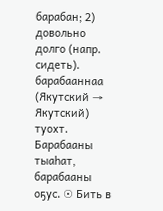барабан; 2) довольно долго (напр. сидеть).
барабааннаа (Якутский → Якутский)
туохт. Барабааны тыаһат, барабааны оҕус. ☉ Бить в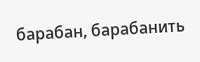барабан, барабанить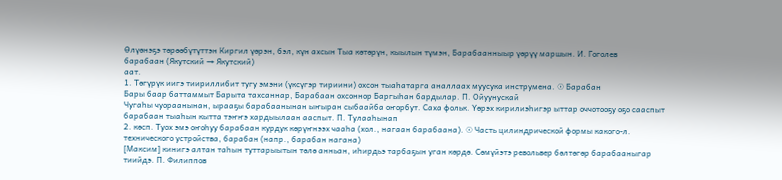Өлүөнэҕэ төрөөбүтүттэн Киргил үөрэн, бэл, күн ахсын Тыа көтөрүн, кыылын түмэн, Барабаанныыр үөрүү маршын. И. Гоголев
барабаан (Якутский → Якутский)
аат.
1. Төгүрүк иигэ тиириллибит тугу эмэни (үксүгэр тириини) охсон тыаһатарга аналлаах муусука инструмена. ☉ Барабан
Бары баар баттаммыт Барыта тахсаннар, Барабаан охсоннор Баргыһан бардылар. П. Ойуунускай
Чугаһы чуораанынан, ырааҕы барабаанынан ыҥыран сыбаайба оҥорбут. Саха фольк. Үөрэх кирилиэһигэр ыттар оччотооҕу оҕо сааспыт барабаан тыаһын кытта тэҥҥэ хардыылаан ааспыт. П. Тулааһынап
2. көсп. Туох эмэ оҥоһуу барабаан курдук көрүҥнээх чааһа (хол., нагаан барабаана). ☉ Часть цилиндрической формы какого-л. технического устройства, барабан (напр., барабан нагана)
[Максим] кинигэ алтан таһын туттарыытын төлө анньан, иһирдьэ тарбаҕын уган көрдө. Сөмүйэтэ револьвер бөлтөгөр барабааныгар тиийдэ. П. Филиппов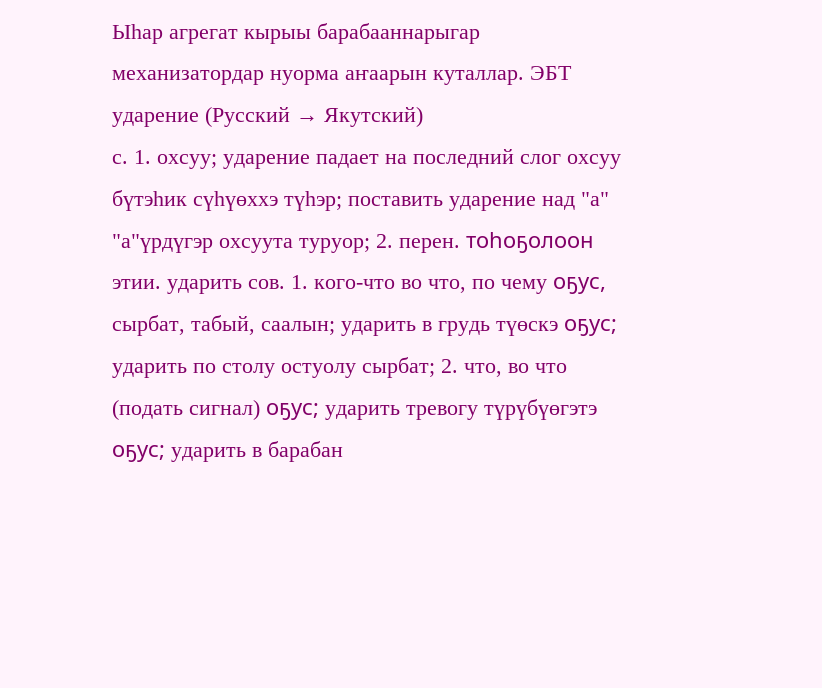Ыһар агрегат кырыы барабааннарыгар механизатордар нуорма аҥаарын куталлар. ЭБТ
ударение (Русский → Якутский)
с. 1. охсуу; ударение падает на последний слог охсуу бүтэһик сүһүөххэ түһэр; поставить ударение над "а" "а"үрдүгэр охсуута туруор; 2. перен. тоһоҕолоон этии. ударить сов. 1. кого-что во что, по чему оҕус, сырбат, табый, саалын; ударить в грудь түөскэ оҕус; ударить по столу остуолу сырбат; 2. что, во что (подать сигнал) оҕус; ударить тревогу түрүбүөгэтэ оҕус; ударить в барабан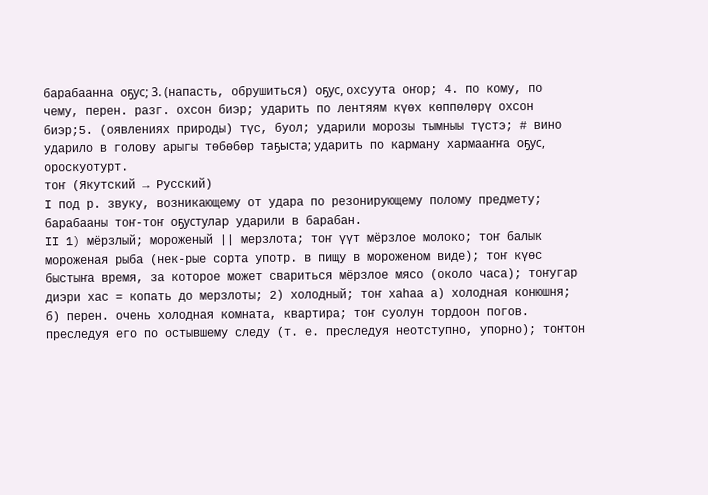барабаанна оҕус; 3. (напасть, обрушиться) оҕус, охсуута оҥор; 4. по кому, по чему, перен. разг. охсон биэр; ударить по лентяям күөх көппөлөрү охсон биэр;5. (оявлениях природы) түс, буол; ударили морозы тымныы түстэ; # вино ударило в голову арыгы төбөбөр таҕыста; ударить по карману хармааҥҥа оҕус, ороскуотурт.
тоҥ (Якутский → Русский)
I под р. звуку, возникающему от удара по резонирующему полому предмету; барабааны тоҥ-тоҥ оҕустулар ударили в барабан.
II 1) мёрзлый; мороженый || мерзлота; тоҥ үүт мёрзлое молоко; тоҥ балык мороженая рыба (нек-рые сорта употр. в пищу в мороженом виде); тоҥ күөс быстыҥа время, за которое может свариться мёрзлое мясо (около часа); тоҥугар диэри хас = копать до мерзлоты; 2) холодный; тоҥ хаһаа а) холодная конюшня; б) перен. очень холодная комната, квартира; тоҥ суолун тордоон погов. преследуя его по остывшему следу (т. е. преследуя неотступно, упорно); тоҥтон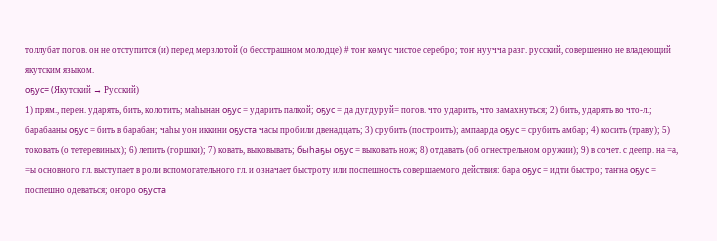толлубат погов. он не отступится (и) перед мерзлотой (о бесстрашном молодце) # тоҥ көмүс чистое серебро; тоҥ нуучча разг. русский, совершенно не владеющий якутским языком.
оҕус= (Якутский → Русский)
1) прям., перен. ударять, бить, колотить; маһынан оҕус = ударить палкой; оҕус = да дугдуруй= погов. что ударить, что замахнуться; 2) бить, ударять во что-л.; барабааны оҕус = бить в барабан; чаһы уон иккини оҕуста часы пробили двенадцать; 3) срубить (построить); ампаарда оҕус = срубить амбар; 4) косить (траву); 5) токовать (о тетеревиных); 6) лепить (горшки); 7) ковать, выковывать; быһаҕы оҕус = выковать нож; 8) отдавать (об огнестрельном оружии); 9) в сочет. с деепр. на =а, =ы основного гл. выступает в роли вспомогательного гл. и означает быстроту или поспешность совершаемого действия: бара оҕус = идти быстро; таҥна оҕус = поспешно одеваться; оҥоро оҕуста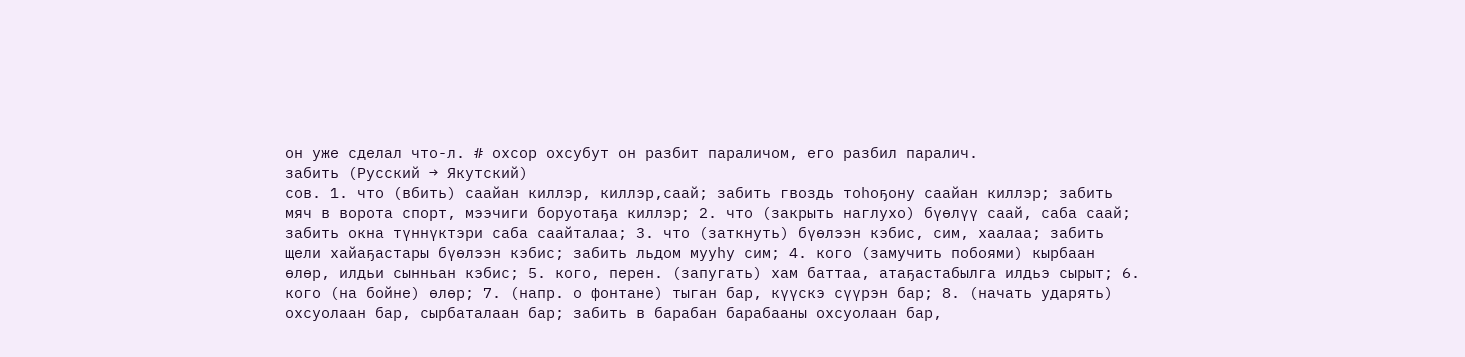он уже сделал что-л. # охсор охсубут он разбит параличом, его разбил паралич.
забить (Русский → Якутский)
сов. 1. что (вбить) саайан киллэр, киллэр,саай; забить гвоздь тоһоҕону саайан киллэр; забить мяч в ворота спорт, мээчиги боруотаҕа киллэр; 2. что (закрыть наглухо) бүөлүү саай, саба саай; забить окна түннүктэри саба саайталаа; 3. что (заткнуть) бүөлээн кэбис, сим, хаалаа; забить щели хайаҕастары бүөлээн кэбис; забить льдом мууһу сим; 4. кого (замучить побоями) кырбаан өлөр, илдьи сынньан кэбис; 5. кого, перен. (запугать) хам баттаа, атаҕастабылга илдьэ сырыт; 6. кого (на бойне) өлөр; 7. (напр. о фонтане) тыган бар, күүскэ сүүрэн бар; 8. (начать ударять) охсуолаан бар, сырбаталаан бар; забить в барабан барабааны охсуолаан бар,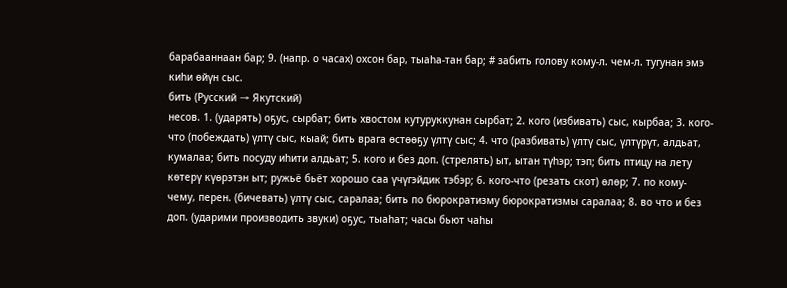барабааннаан бар; 9. (напр. о часах) охсон бар, тыаһа-тан бар; # забить голову кому-л. чем-л. тугунан эмэ киһи өйүн сыс.
бить (Русский → Якутский)
несов. 1. (ударять) оҕус, сырбат; бить хвостом кутуруккунан сырбат; 2. кого (избивать) сыс, кырбаа; 3. кого-что (побеждать) үлтү сыс, кыай; бить врага өстөөҕу үлтү сыс; 4. что (разбивать) үлтү сыс, үлтүрүт, алдьат, кумалаа; бить посуду иһити алдьат; 5. кого и без доп. (стрелять) ыт, ытан түһэр; тэп; бить птицу на лету көтерү күөрэтэн ыт; ружьё бьёт хорошо саа үчүгэйдик тэбэр; 6. кого-что (резать скот) өлөр; 7. по кому-чему, перен. (бичевать) үлтү сыс, саралаа; бить по бюрократизму бюрократизмы саралаа; 8. во что и без доп. (ударими производить звуки) оҕус, тыаһат; часы бьют чаһы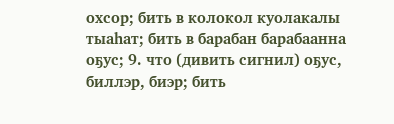охсор; бить в колокол куолакалы тыаһат; бить в барабан барабаанна оҕус; 9. что (дивить сигнил) оҕус, биллэр, биэр; бить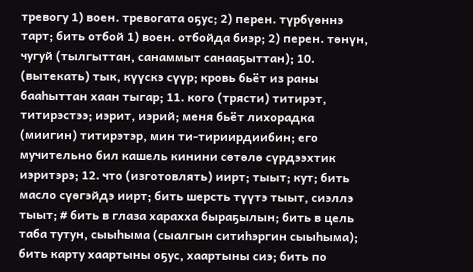тревогу 1) воен. тревогата оҕус; 2) перен. түрбүөннэ тарт; бить отбой 1) воен. отбойда биэр; 2) перен. төнүн, чугуй (тылгыттан, санаммыт санааҕыттан); 10. (вытекать) тык, күүскэ сүүр; кровь бьёт из раны бааһыттан хаан тыгар; 11. кого (трясти) титирэт, титирэстээ; иэрит, иэрий; меня бьёт лихорадка (миигин) титирэтэр, мин ти-тириирдиибин; его мучительно бил кашель кинини сөтөлө сүрдээхтик иэритэрэ; 12. что (изготовлять) иирт; тыыт; кут; бить масло сүөгэйдэ иирт; бить шерсть түүтэ тыыт, сиэллэ тыыт; # бить в глаза харахха быраҕылын; бить в цель таба тутун, сыыһыма (сыалгын ситиһэргин сыыһыма); бить карту хаартыны оҕус, хаартыны сиэ; бить по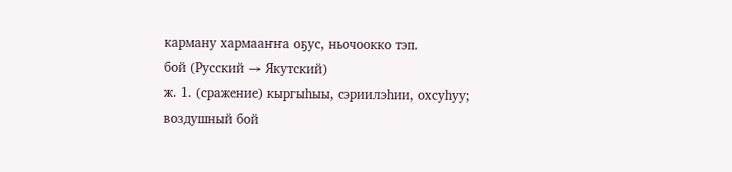карману хармааҥҥа оҕус, ньочоокко тэп.
бой (Русский → Якутский)
ж. 1. (сражение) кыргыһыы, сэриилэһии, охсуһуу; воздушный бой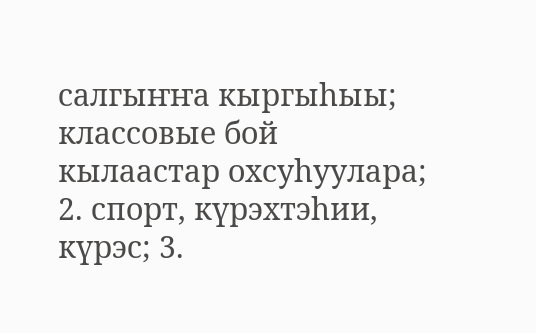салгыҥҥа кыргыһыы; классовые бой кылаастар охсуһуулара; 2. спорт, күрэхтэһии, күрэс; 3.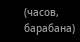(часов, барабана)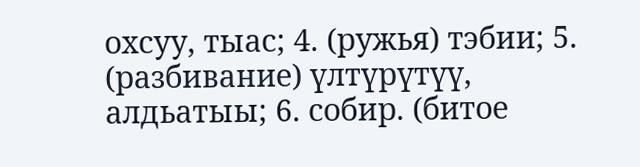охсуу, тыас; 4. (ружья) тэбии; 5. (разбивание) үлтүрүтүү, алдьатыы; 6. собир. (битое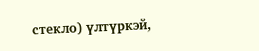стекло) үлтүркэй,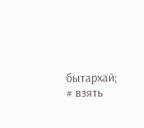бытархай; # взять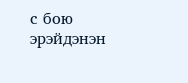с бою эрэйдэнэн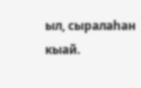ыл, сыралаһан кыай.